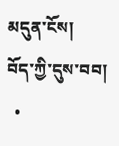མདུན་ངོས།
བོད་ཀྱི་དུས་བབ།
  •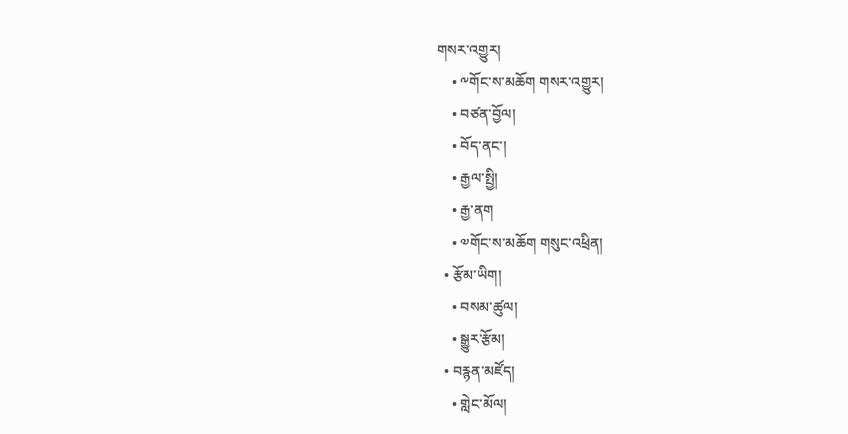གསར་འགྱུར།
    • ༸གོང་ས་མཆོག གསར་འགྱུར།
    • བཙན་བྱོལ།
    • བོད་ནང་།
    • རྒྱལ་སྤྱི།
    • རྒྱ་ནག
    • ༧གོང་ས་མཆོག གསུང་འཕྲིན།
  • རྩོམ་ཡིག།
    • བསམ་ཚུལ།
    • སྒྱུར་རྩོམ།
  • བརྙན་མཛོད།
    • གླེང་མོལ།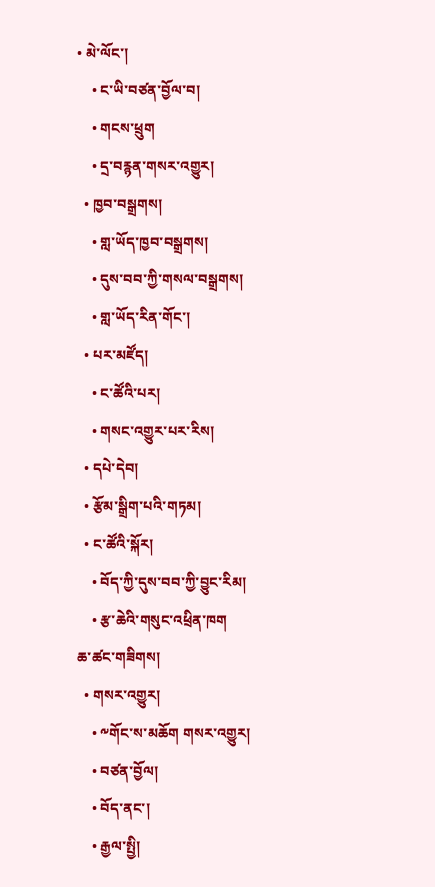• མེ་ལོང་།
    • ང་ཡི་བཙན་བྱོལ་བ།
    • གངས་ཕྲུག
    • དྲ་བརྙན་གསར་འགྱུར།
  • ཁྱབ་བསྒྲགས།
    • གླ་ཡོད་ཁྱབ་བསྒྲགས།
    • དུས་བབ་ཀྱི་གསལ་བསྒྲགས།
    • གླ་ཡོད་རིན་གོང་།
  • པར་མཛོད།
    • ང་ཚོའི་པར།
    • གསང་འགྱུར་པར་རིས།
  • དཔེ་དེབ།
  • རྩོམ་སྒྲིག་པའི་གཏམ།
  • ང་ཚོའི་སྐོར།
    • བོད་ཀྱི་དུས་བབ་ཀྱི་བྱུང་རིམ།
    • རྩ་ཆེའི་གསུང་འཕྲིན་ཁག
ཆ་ཚང་གཟིགས།
  • གསར་འགྱུར།
    • ༸གོང་ས་མཆོག གསར་འགྱུར།
    • བཙན་བྱོལ།
    • བོད་ནང་།
    • རྒྱལ་སྤྱི།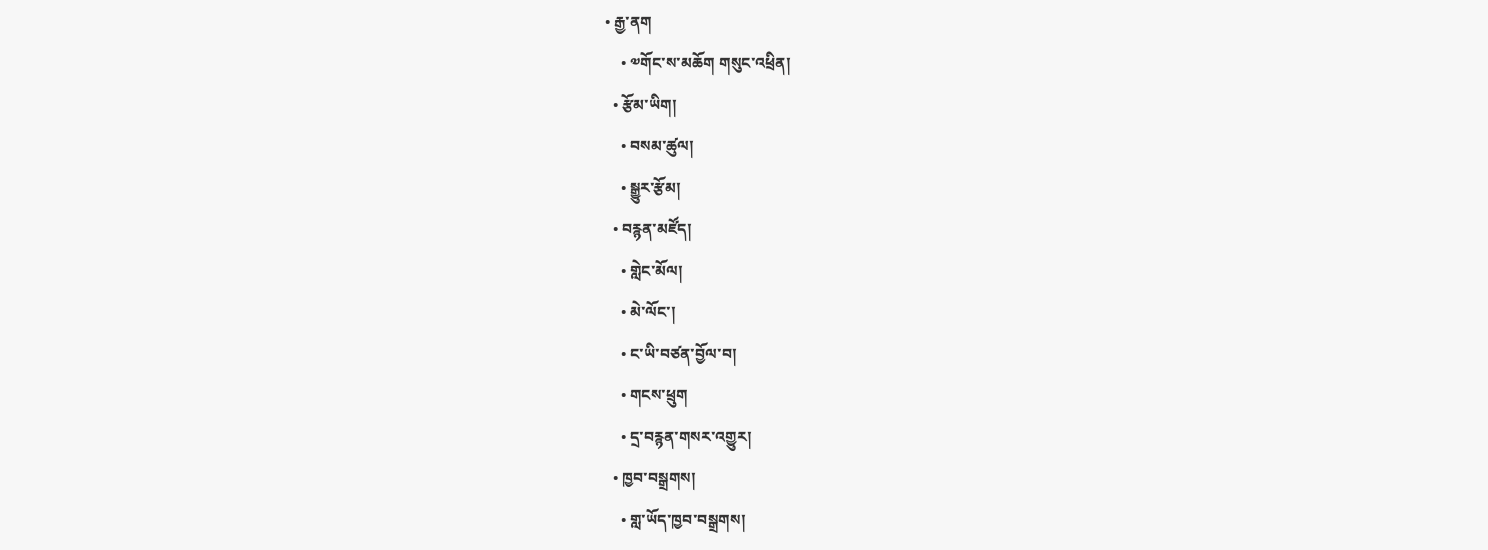• རྒྱ་ནག
    • ༧གོང་ས་མཆོག གསུང་འཕྲིན།
  • རྩོམ་ཡིག།
    • བསམ་ཚུལ།
    • སྒྱུར་རྩོམ།
  • བརྙན་མཛོད།
    • གླེང་མོལ།
    • མེ་ལོང་།
    • ང་ཡི་བཙན་བྱོལ་བ།
    • གངས་ཕྲུག
    • དྲ་བརྙན་གསར་འགྱུར།
  • ཁྱབ་བསྒྲགས།
    • གླ་ཡོད་ཁྱབ་བསྒྲགས།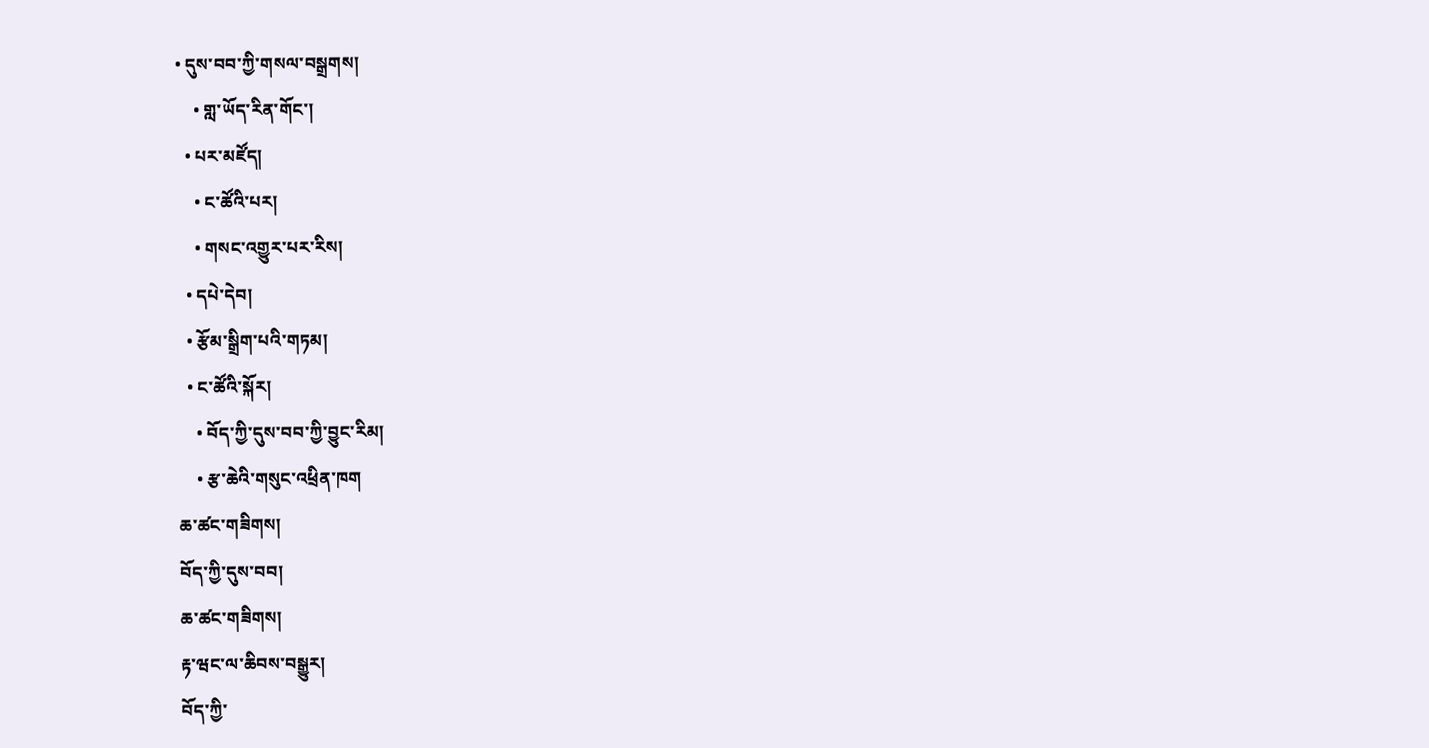• དུས་བབ་ཀྱི་གསལ་བསྒྲགས།
    • གླ་ཡོད་རིན་གོང་།
  • པར་མཛོད།
    • ང་ཚོའི་པར།
    • གསང་འགྱུར་པར་རིས།
  • དཔེ་དེབ།
  • རྩོམ་སྒྲིག་པའི་གཏམ།
  • ང་ཚོའི་སྐོར།
    • བོད་ཀྱི་དུས་བབ་ཀྱི་བྱུང་རིམ།
    • རྩ་ཆེའི་གསུང་འཕྲིན་ཁག
ཆ་ཚང་གཟིགས།
བོད་ཀྱི་དུས་བབ།
ཆ་ཚང་གཟིགས།
རྟ་ཝང་ལ་ཆིབས་བསྒྱུར།
བོད་ཀྱི་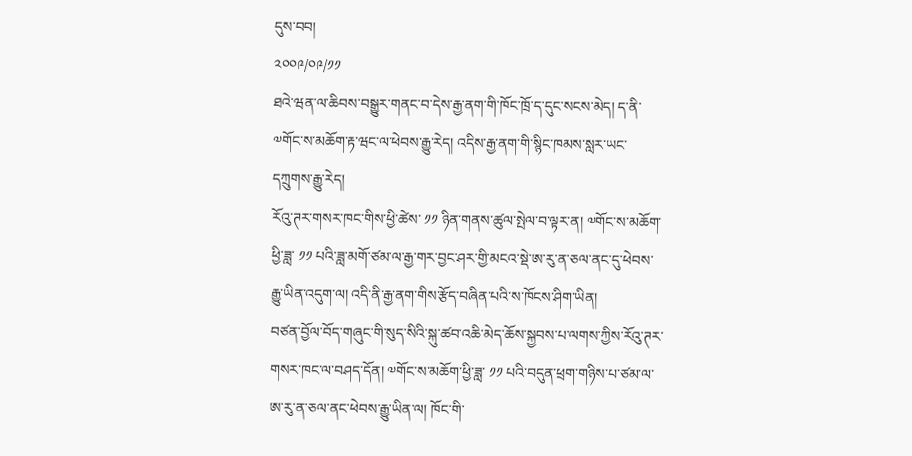དུས་བབ།
༢༠༠༩/༠༩/༡༡
ཐའེ་ཝན་ལ་ཆིབས་བསྒྱུར་གནང་བ་དེས་རྒྱ་ནག་གི་ཁོང་ཁྲོ་ད་དུང་སངས་མེད། ད་ནི་༧གོང་ས་མཆོག་རྟ་ཝང་ལ་ཕེབས་རྒྱུ་རེད། འདིས་རྒྱ་ནག་གི་སྙིང་ཁམས་སླར་ཡང་དཀྲུགས་རྒྱུ་རེད།
རོའུ་ཊར་གསར་ཁང་གིས་ཕྱི་ཚེས་ ༡༡ ཉིན་གནས་ཚུལ་སྤེལ་བ་ལྟར་ན། ༧གོང་ས་མཆོག་ཕྱི་ཟླ་ ༡༡ པའི་ཟླ་མགོ་ཙམ་ལ་རྒྱ་གར་བྱང་ཤར་གྱི་མངའ་སྡེ་ཨ་རུ་ན་ཅལ་ནང་དུ་ཕེབས་རྒྱུ་ཡིན་འདུག་ལ། འདི་ནི་རྒྱ་ནག་གིས་རྩོད་བཞིན་པའི་ས་ཁོངས་ཤིག་ཡིན།
བཙན་བྱོལ་བོད་གཞུང་གི་སུད་སིའི་སྐུ་ཚབ་འཆི་མེད་ཆོས་སྐྱབས་པ་ལགས་ཀྱིས་རོའུ་ཊར་གསར་ཁང་ལ་བཤད་དོན། ༧གོང་ས་མཆོག་ཕྱི་ཟླ་ ༡༡ པའི་བདུན་ཕྲག་གཉིས་པ་ཙམ་ལ་ཨ་རུ་ན་ཅལ་ནང་ཕེབས་རྒྱུ་ཡིན་ལ། ཁོང་གི་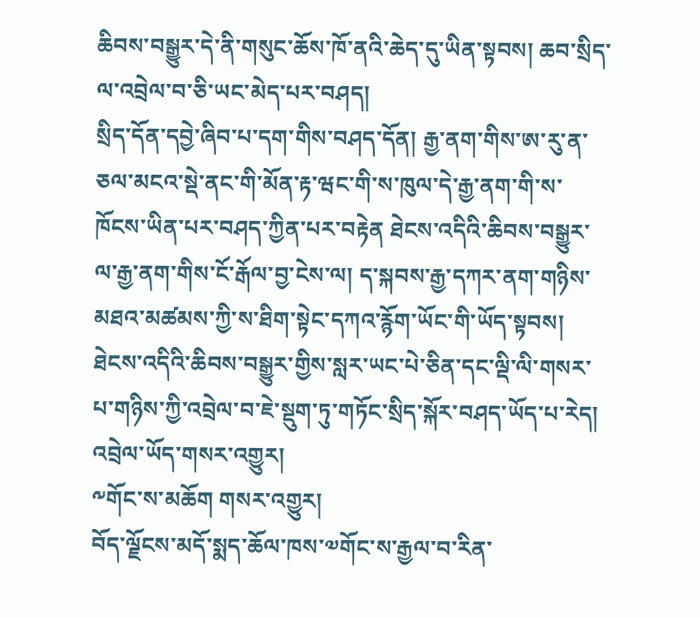ཆིབས་བསྒྱུར་དེ་ནི་གསུང་ཆོས་ཁོ་ནའི་ཆེད་དུ་ཡིན་སྟབས། ཆབ་སྲིད་ལ་འབྲེལ་བ་ཅི་ཡང་མེད་པར་བཤད།
སྲིད་དོན་དབྱེ་ཞིབ་པ་དག་གིས་བཤད་དོན། རྒྱ་ནག་གིས་ཨ་རུ་ན་ཅལ་མངའ་སྡེ་ནང་གི་མོན་རྟ་ཝང་གི་ས་ཁུལ་དེ་རྒྱ་ནག་གི་ས་ཁོངས་ཡིན་པར་བཤད་ཀྱིན་པར་བརྟེན ཐེངས་འདིའི་ཆིབས་བསྒྱུར་ལ་རྒྱ་ནག་གིས་ངོ་རྒོལ་བྱ་ངེས་ལ། ད་སྐབས་རྒྱ་དཀར་ནག་གཉིས་མཐའ་མཚམས་ཀྱི་ས་ཐིག་སྟེང་དཀའ་རྙོག་ཡོང་གི་ཡོད་སྟབས། ཐེངས་འདིའི་ཆིབས་བསྒྱུར་གྱིས་སླར་ཡང་པེ་ཅིན་དང་ལྡི་ལི་གསར་པ་གཉིས་ཀྱི་འབྲེལ་བ་ཇེ་སྡུག་ཏུ་གཏོང་སྲིད་སྐོར་བཤད་ཡོད་པ་རེད།
འབྲེལ་ཡོད་གསར་འགྱུར།
༸གོང་ས་མཆོག གསར་འགྱུར།
བོད་ལྗོངས་མདོ་སྨད་ཆོལ་ཁས་༧གོང་ས་རྒྱལ་བ་རིན་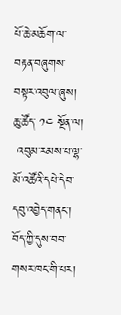པོ་ཆེ་མཆོག་ལ་བརྟན་བཞུགས་བསྟར་འབུལ་ཞུས།
ཆུ་ཚོད་ ༡༤ སྔོན་ལ།
 འབུམ་རམས་པ་ལྷ་མོ་འཚོའི་དཔེ་དེབ་དབུ་འབྱེད་གནང་། བོད་ཀྱི་དུས་བབ་གསར་ཁང་གི་པར།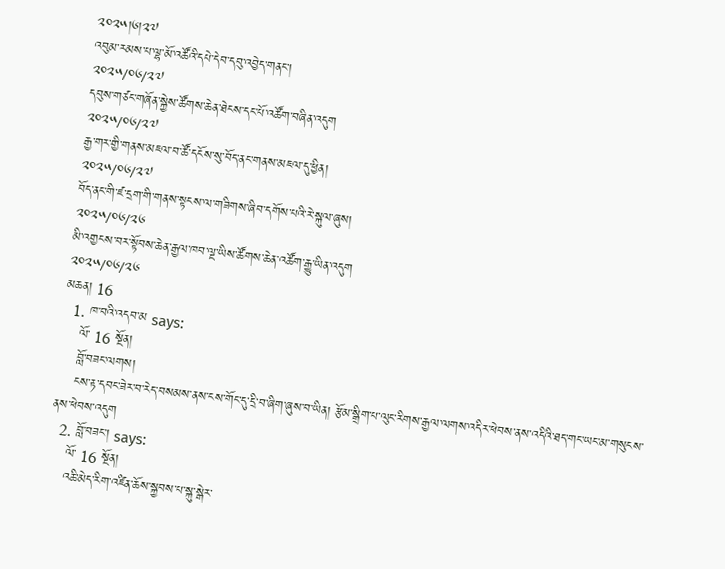༢༠༢༥།༦།༢༧
འབུམ་རམས་པ་ལྷ་མོ་འཚོའི་དཔེ་དེབ་དབུ་འབྱེད་གནང་།
༢༠༢༥/༠༦/༢༧
དབུས་གཙང་གཞོན་སྐྱེས་ཚོགས་ཆེན་ཐེངས་དང་པོ་འཚོག་བཞིན་འདུག
༢༠༢༥/༠༦/༢༧
རྒྱ་གར་གྱི་གནས་མཇལ་བ་ཚོ་དངོས་སུ་བོད་ནང་གནས་མཇལ་དུ་ཕྱིན།
༢༠༢༥/༠༦/༢༧
བོད་ནང་གི་ཛ་དྲག་གི་གནས་སྟངས་ལ་གཟིགས་ཞིབ་དགོས་པའི་རེ་སྐུལ་ཞུས།
༢༠༢༥/༠༦/༢༦
མི་འགྱངས་བར་སྟོབས་ཆེན་རྒྱལ་ཁབ་ལྔ་ཡིས་ཚོགས་ཆེན་འཚོག་རྒྱུ་ཡིན་འདུག
༢༠༢༥/༠༦/༢༦
མཆན། 16
  1. ཁ་བའི་འདབ་མ says:
    ལོ་ 16 སྔོན།
    བློ་བཟང་ལགས།
    ངས་རྟ་དབང་ཟེར་བ་རེད་བསམས་ནས་ངས་གོང་དུ་དྲི་བ་ཞིག་ཞུས་བ་ཡིན། རྩོམ་སྒྲིག་པ་ལུང་རིགས་རྒྱལ་ལགས་འདིར་ཕེབས་ནས་འདིའི་ཐད་གང་ཡང་མ་གསུངས་ནས་ཕེབས་འདུག
  2. བློ་བཟང་། says:
    ལོ་ 16 སྔོན།
    འཆི་མེད་རིག་འཛིན་ཆོས་སྐྱབས་པ་སྐུ་སྒེར་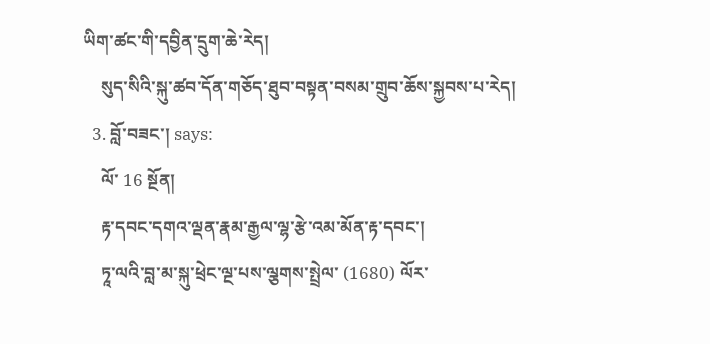ཡིག་ཚང་གི་དབྱིན་དྲུག་ཆེ་རེད།
    སུད་སིའི་སྐུ་ཚབ་དོན་གཅོད་ཐུབ་བསྟན་བསམ་གྲུབ་ཆོས་སྐྱབས་པ་རེད།
  3. བློ་བཟང་། says:
    ལོ་ 16 སྔོན།
    རྟ་དབང་དགའ་ལྡན་རྣམ་རྒྱལ་ལྷ་རྩེ་འམ་མོན་རྟ་དབང་།
    ཏཱ་ལའི་བླ་མ་སྐུ་ཕྲེང་ལྔ་པས་ལྕགས་སྤྲེལ་ (1680) ལོར་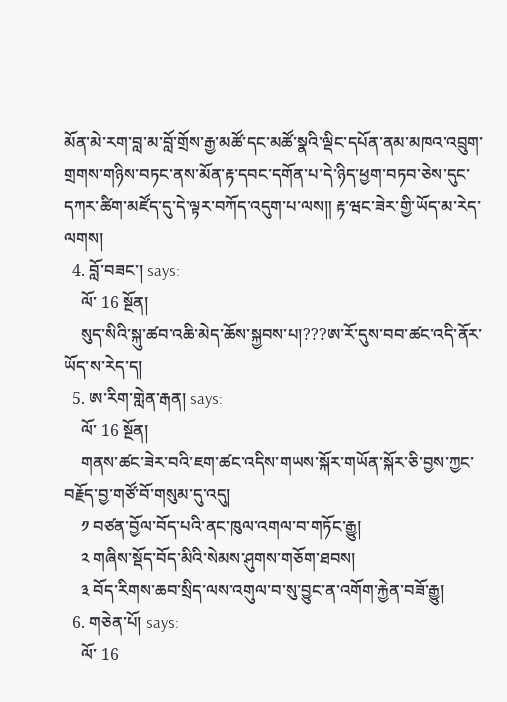མོན་མེ་རག་བླ་མ་བློ་གྲོས་རྒྱ་མཚོ་དང་མཚོ་སྣའི་ལྡིང་དཔོན་ནམ་མཁའ་འབྲུག་གྲགས་གཉིས་བཏང་ནས་མོན་རྟ་དབང་དགོན་པ་དེ་ཉིད་ཕྱག་བཏབ་ཅེས་དུང་དཀར་ཚིག་མཛོད་དུ་དེ་ལྟར་བཀོད་འདུག་པ་ལས༎ རྟ་ཝང་ཟེར་གྱི་ཡོད་མ་རེད་ལགས།
  4. བློ་བཟང་། says:
    ལོ་ 16 སྔོན།
    སུད་སིའི་སྐུ་ཚབ་འཆི་མེད་ཆོས་སྐྱབས་པ།???ཨ་རོ་དུས་བབ་ཚང་འདི་ནོར་ཡོད་ས་རེད་ད།
  5. ཨ་རིག་གླེན་རྒན། says:
    ལོ་ 16 སྔོན།
    གནས་ཚང་ཟེར་བའི་ཇག་ཚང་འདིས་གཡས་སྐོར་གཡོན་སྐོར་ཅི་བྱས་ཀྱང་བརྗོད་བྱ་གཙོ་བོ་གསུམ་དུ་འདུ།
    ༡ བཙན་བྱོལ་བོད་པའི་ནང་ཁུལ་འགལ་བ་གཏོང་རྒྱུ།
    ༢ གཞིས་སྡོད་བོད་མིའི་སེམས་ཤུགས་གཅོག་ཐབས།
    ༣ བོད་རིགས་ཆབ་སྲིད་ལས་འགུལ་བ་སུ་བྱུང་ན་འགོག་རྐྱེན་བཟོ་རྒྱུ།
  6. གཅེན་པོ། says:
    ལོ་ 16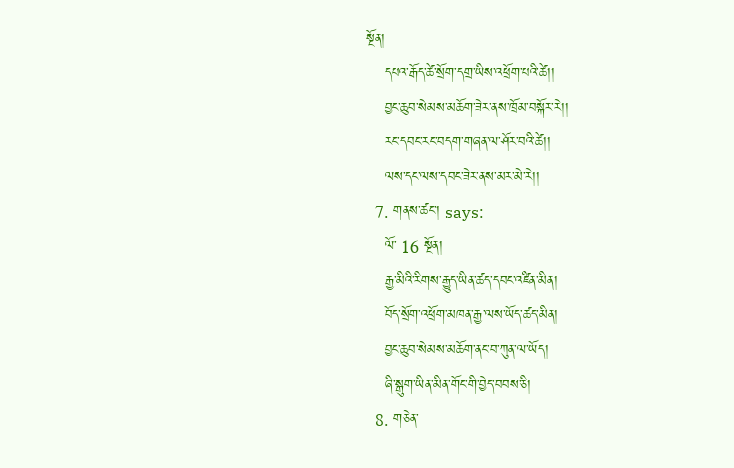སྔོན།
    དཔའ་རྒོད་ཚེ་སྲོག་དགྲ་ཡིས་འཕྲོག་པའི་ཚེ།།
    བྱང་ཆུབ་སེམས་མཆོག་ཟེར་ནས་ཁྲོམ་བསྐོར་རེ།།
    རང་དབང་རང་བདག་གཞན་ལ་ཤོར་བའི་ཚེ།།
    ལས་དང་ལས་དབང་ཟེར་ནས་མར་མེ་རེ།།
  7. གནས་ཚང་། says:
    ལོ་ 16 སྔོན།
    རྒྱ་མིའི་རིགས་རྒྱུད་ཡིན་ཚད་དབང་འཛིན་མིན།
    བོད་སྲོག་འཕྲོག་མཁན་རྒྱ་ལས་ཡོད་ཚད་མིན།
    བྱང་ཆུབ་སེམས་མཆོག་ནང་བ་ཀུན་ལ་ཡོད།
    ཞི་སྒུག་ཡིན་མིན་གོང་གི་བྱེད་བབས་ཅི།
  8. གཅེན་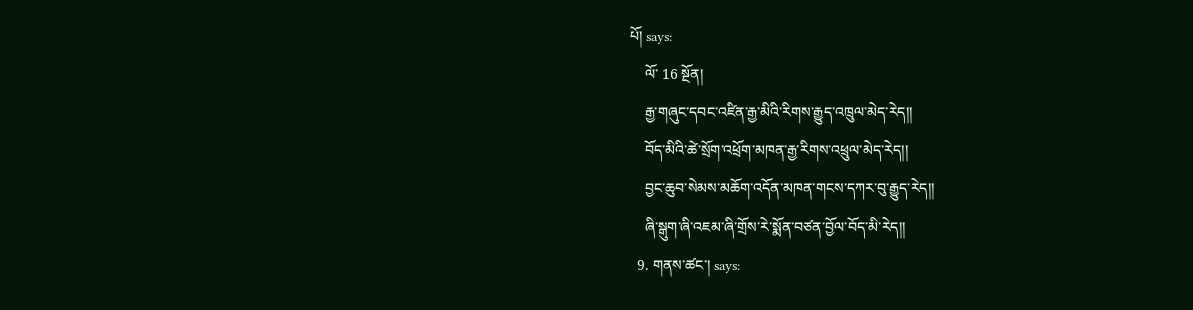པོ། says:
    ལོ་ 16 སྔོན།
    རྒྱ་གཞུང་དབང་འཛིན་རྒྱ་མིའི་རིགས་རྒྱུད་འཁྲུལ་མེད་རེད།།
    བོད་མིའི་ཚེ་སྲོག་འཕྲོག་མཁན་རྒྱ་རིགས་འཕྲུལ་མེད་རེད།།
    བྱང་ཆུབ་སེམས་མཆོག་འདོན་མཁན་གངས་དཀར་བུ་རྒྱུད་རེད།།
    ཞི་སྒུག་ཞི་འཇམ་ཞི་གྲོས་རེ་སྨོན་བཙན་བྱོལ་བོད་མི་རེད།།
  9. གནས་ཚང་། says: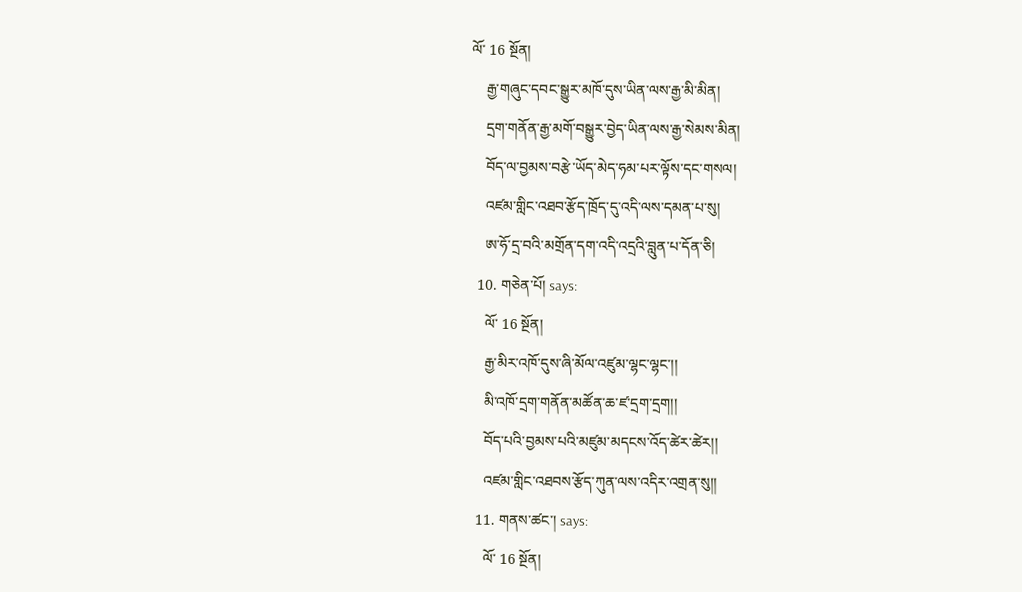ལོ་ 16 སྔོན།
    རྒྱ་གཞུང་དབང་སྒྱུར་མཁོ་དུས་ཡིན་ལས་རྒྱ་མི་མིན།
    དྲག་གནོན་རྒྱ་མགོ་བསྒྱུར་བྱེད་ཡིན་ལས་རྒྱ་སེམས་མིན།
    བོད་ལ་བྱམས་བརྩེ་ཡོད་མེད་ཧམ་པར་ལྟོས་དང་གསལ།
    འཛམ་གླིང་འཐབ་རྩོད་ཁྲོད་དུ་འདི་ལས་དམན་པ་སུ།
    ཨ་ཧོ་དྲ་བའི་མགྲོན་དག་འདི་འདྲའི་བླུན་པ་དོན་ཅི།
  10. གཅེན་པོ། says:
    ལོ་ 16 སྔོན།
    རྒྱ་མིར་འཁོ་དུས་ཞི་མོལ་འཛུམ་ལྷང་ལྷང་།།
    མི་འཁོ་དྲག་གནོན་མཚོན་ཆ་ཛ་དྲག་དྲག།།
    བོད་པའི་བྱམས་པའི་མཛུམ་མདངས་འོད་ཚེར་ཚེར།།
    འཛམ་གླིང་འཐབས་རྩོད་ཀུན་ལས་འདིར་འགྲན་སུ།།
  11. གནས་ཚང་། says:
    ལོ་ 16 སྔོན།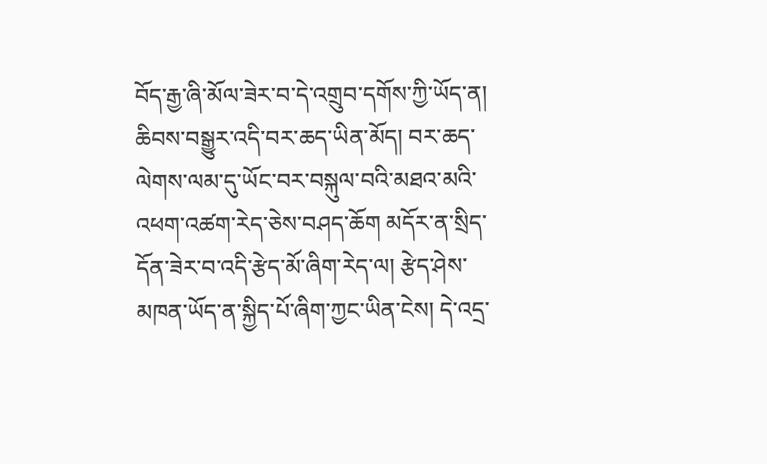བོད་རྒྱ་ཞི་མོལ་ཟེར་བ་དེ་འགྲུབ་དགོས་ཀྱི་ཡོད་ན། ཆིབས་བསྒྱུར་འདི་བར་ཆད་ཡིན་མོད། བར་ཆད་ལེགས་ལམ་དུ་ཡོང་བར་བསྐུལ་བའི་མཐའ་མའི་འཕག་འཚག་རེད་ཅེས་བཤད་ཆོག མདོར་ན་སྲིད་དོན་ཟེར་བ་འདི་རྩེད་མོ་ཞིག་རེད་ལ། རྩེད་ཤེས་མཁན་ཡོད་ན་སྐྱིད་པོ་ཞིག་ཀྱང་ཡིན་ངེས། དེ་འདྲ་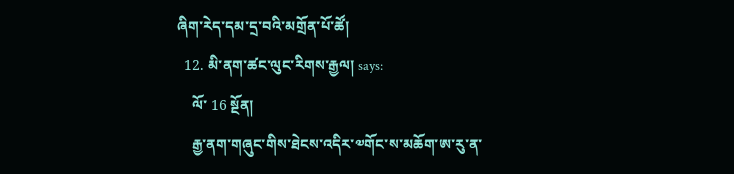ཞིག་རེད་དམ་དྲ་བའི་མགྲོན་པོ་ཚོ།
  12. མི་ནག་ཚང་ལུང་རིགས་རྒྱལ། says:
    ལོ་ 16 སྔོན།
    རྒྱ་ནག་གཞུང་གིས་ཐེངས་འདིར་༧གོང་ས་མཆོག་ཨ་རུ་ན་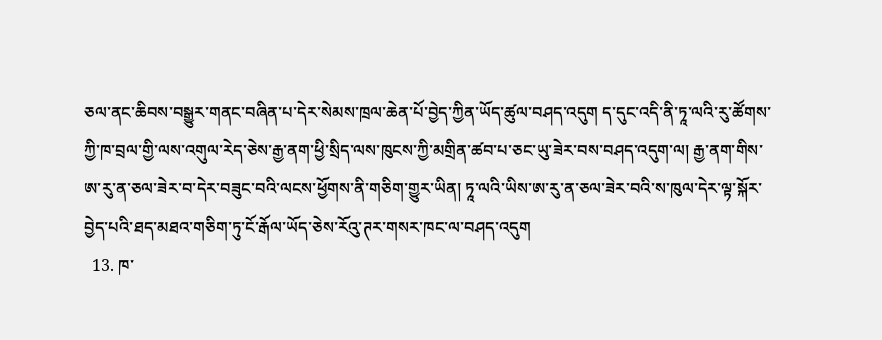ཅལ་ནང་ཆིབས་བསྒྱུར་གནང་བཞིན་པ་དེར་སེམས་ཁྲལ་ཆེན་པོ་བྱེད་ཀྱིན་ཡོད་ཚུལ་བཤད་འདུག ད་དུང་འདི་ནི་ཏཱ་ལའི་རུ་ཚོགས་ཀྱི་ཁ་བྲལ་གྱི་ལས་འགུལ་རེད་ཅེས་རྒྱ་ནག་ཕྱི་སྲིད་ལས་ཁུངས་ཀྱི་མགྲིན་ཚབ་པ་ཅང་ཡུ་ཟེར་བས་བཤད་འདུག་ལ། རྒྱ་ནག་གིས་ཨ་རུ་ན་ཅལ་ཟེར་བ་དེར་བཟུང་བའི་ལངས་ཕྱོགས་ནི་གཅིག་གྱུར་ཡིན། ཏཱ་ལའི་ཡིས་ཨ་རུ་ན་ཅལ་ཟེར་བའི་ས་ཁུལ་དེར་ལྟ་སྐོར་བྱེད་པའི་ཐད་མཐའ་གཅིག་ཏུ་ངོ་རྒོལ་ཡོད་ཅེས་རོའུ་ཊར་གསར་ཁང་ལ་བཤད་འདུག
  13. ཁ་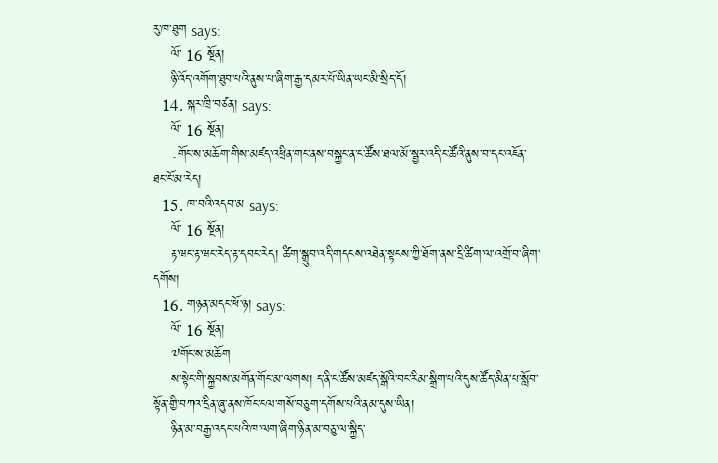རུ་ཁ་ཐུག says:
    ལོ་ 16 སྔོན།
    ཉི་འོད་འགོག་ཐུབ་པའི་ནུས་པ་ཞིག་རྒྱ་དམར་པོ་ཡིན་ཡང་མི་སྲིད་དོ།
  14. སྐར་ཁྲི་བཙན། says:
    ལོ་ 16 སྔོན།
    ༝གོང་ས་མཆོག་གིས་མཛད་འཕྲིན་གང་ནས་བསྐྱང་ན་ང་ཚོས་ཐལ་མོ་སྦྱར་འདི་ང་ཚོའི་ནུས་བ་དང་འཇོན་ཐང་ངོ་མ་རེད།
  15. ཁ་བའི་འདབ་མ says:
    ལོ་ 16 སྔོན།
    རྟ་ཝང་རྟ་ཝང་རེད་རྟ་དབང་རེད། ཚིག་སྒྲུབ་འདི་གདངས་འཐེན་སྟངས་ཀྱི་ཐོག་ནས་དྲི་ཚིག་ལ་འགྲོ་བ་ཞིག་དགོས།
  16. གཉན་མདང་ཕོ་ཉ། says:
    ལོ་ 16 སྔོན།
    ༧གོང་ས་མཆོག
    ས་སྟེང་གི་སྐྱབས་མགོན་གོང་མ་ལགས། ད་ནི་ང་ཚོས་མཛད་སྒོའི་བང་རིམ་སྒྲིག་པའི་དུས་ཚོད་མིན་པ་སློབ་སྟོན་གྱི་བཀའ་དྲིན་ཞུ་ནས་ཁོང་ངལ་གསོ་བཅུག་དགོས་པའི་ནམ་དུས་ཡིན།
    ཉིན་མ་བརྒྱ་འདང་པའི་ཁ་ལག་ཞིག་ཉིན་མ་བཅུ་ལ་སྐྱིད་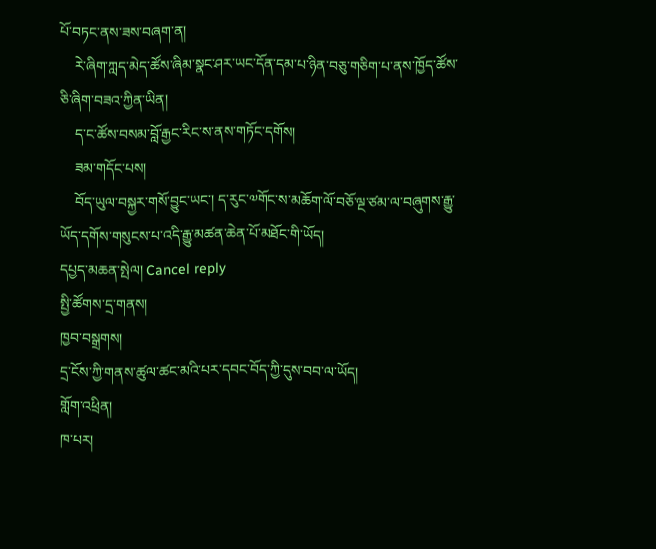པོ་བཏང་ནས་ཟས་བཞག་ན།
    རེ་ཞིག་ཀླད་མེད་ཚོས་ཞིམ་སྣང་ཤར་ཡང་དོན་དམ་པ་ཉིན་བཅུ་གཅིག་པ་ནས་ཁྱོད་ཚོས་ཅི་ཞིག་བཟའ་ཀྱིན་ཡིན།
    ད་ང་ཚོས་བསམ་བློ་རྒྱང་རིང་ས་ནས་གཏོང་དགོས།
    ཟམ་གདོང་པས།
    བོད་ཡུལ་བསྐྱར་གསོ་བྱུང་ཡང་། ད་རུང་༧གོང་ས་མཆོག་ལོ་བཅོ་ལྔ་ཙམ་ལ་བཞུགས་རྒྱུ་ཡོད་དགོས་གསུངས་པ་འདི་རྒྱུ་མཚན་ཆེན་པོ་མཐོང་གི་ཡོད།
དཔྱད་མཆན་སྤེལ། Cancel reply
སྤྱི་ཚོགས་དྲ་གནས།
ཁྱབ་བསྒྲགས།
དྲ་ངོས་ཀྱི་གནས་ཚུལ་ཚང་མའི་པར་དབང་བོད་ཀྱི་དུས་བབ་ལ་ཡོད།
གློག་འཕྲིན།
ཁ་པར།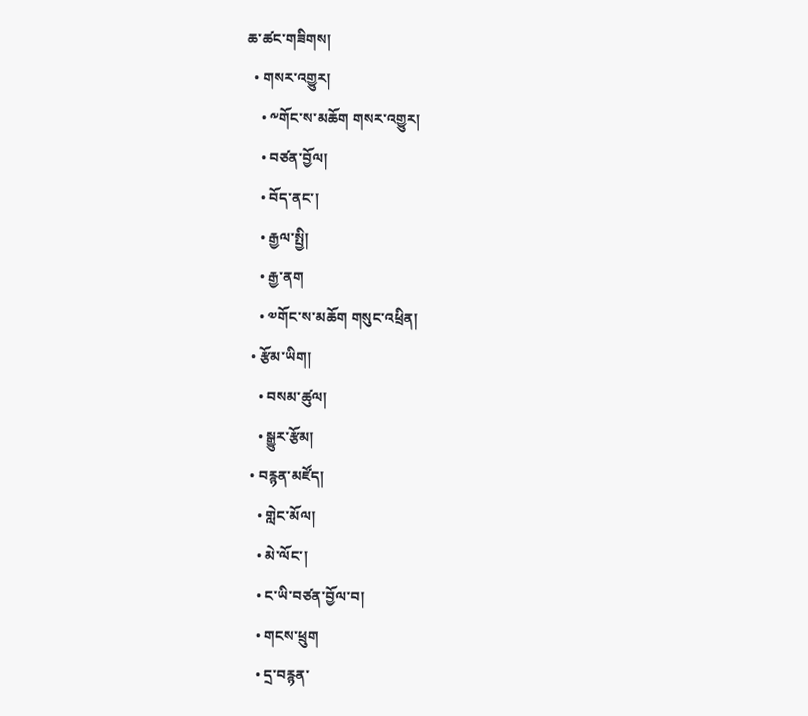ཆ་ཚང་གཟིགས།
  • གསར་འགྱུར།
    • ༸གོང་ས་མཆོག གསར་འགྱུར།
    • བཙན་བྱོལ།
    • བོད་ནང་།
    • རྒྱལ་སྤྱི།
    • རྒྱ་ནག
    • ༧གོང་ས་མཆོག གསུང་འཕྲིན།
  • རྩོམ་ཡིག།
    • བསམ་ཚུལ།
    • སྒྱུར་རྩོམ།
  • བརྙན་མཛོད།
    • གླེང་མོལ།
    • མེ་ལོང་།
    • ང་ཡི་བཙན་བྱོལ་བ།
    • གངས་ཕྲུག
    • དྲ་བརྙན་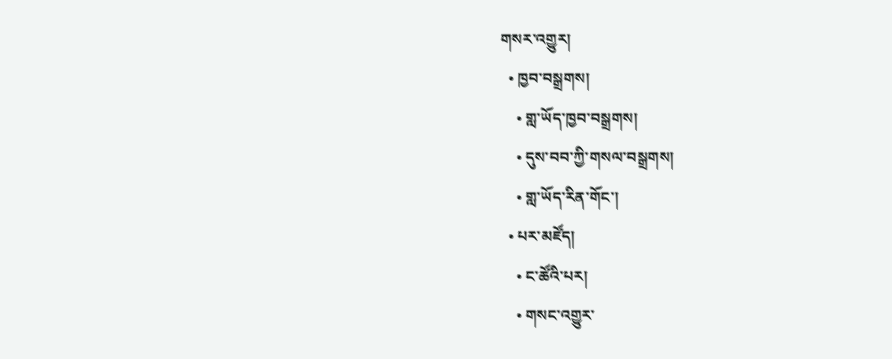གསར་འགྱུར།
  • ཁྱབ་བསྒྲགས།
    • གླ་ཡོད་ཁྱབ་བསྒྲགས།
    • དུས་བབ་ཀྱི་གསལ་བསྒྲགས།
    • གླ་ཡོད་རིན་གོང་།
  • པར་མཛོད།
    • ང་ཚོའི་པར།
    • གསང་འགྱུར་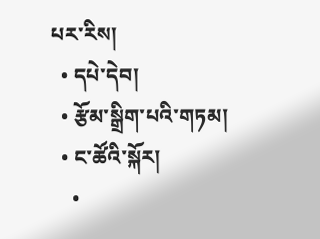པར་རིས།
  • དཔེ་དེབ།
  • རྩོམ་སྒྲིག་པའི་གཏམ།
  • ང་ཚོའི་སྐོར།
    •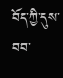བོད་ཀྱི་དུས་བབ་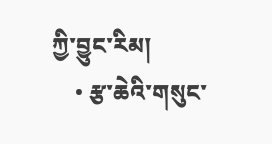ཀྱི་བྱུང་རིམ།
    • རྩ་ཆེའི་གསུང་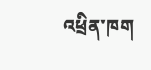འཕྲིན་ཁག